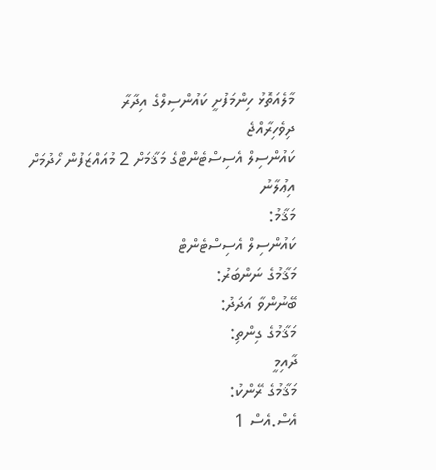މާލެއަތޮޅު ހިންމަފުށީ ކައުންސިލްގެ އިދާރާ
ދިވެހިރާއްޖެ
ކައުންސިލް އެސިސްޓެންޓްގެ މަޤާމަށް 2 މުއައްޒަފުން ހޯދުމަށް
އިޢުލާނު
މަޤާމު:
ކައުންސިލް އެސިސްޓެންޓް
މަޤާމުގެ ނަންބަރު:
ބޭނުންވާ އަދަދު:
މަޤާމުގެ ގިންތި:
ދާއިމީ
މަޤާމުގެ ރޭންކު:
އެސް.އެސް 1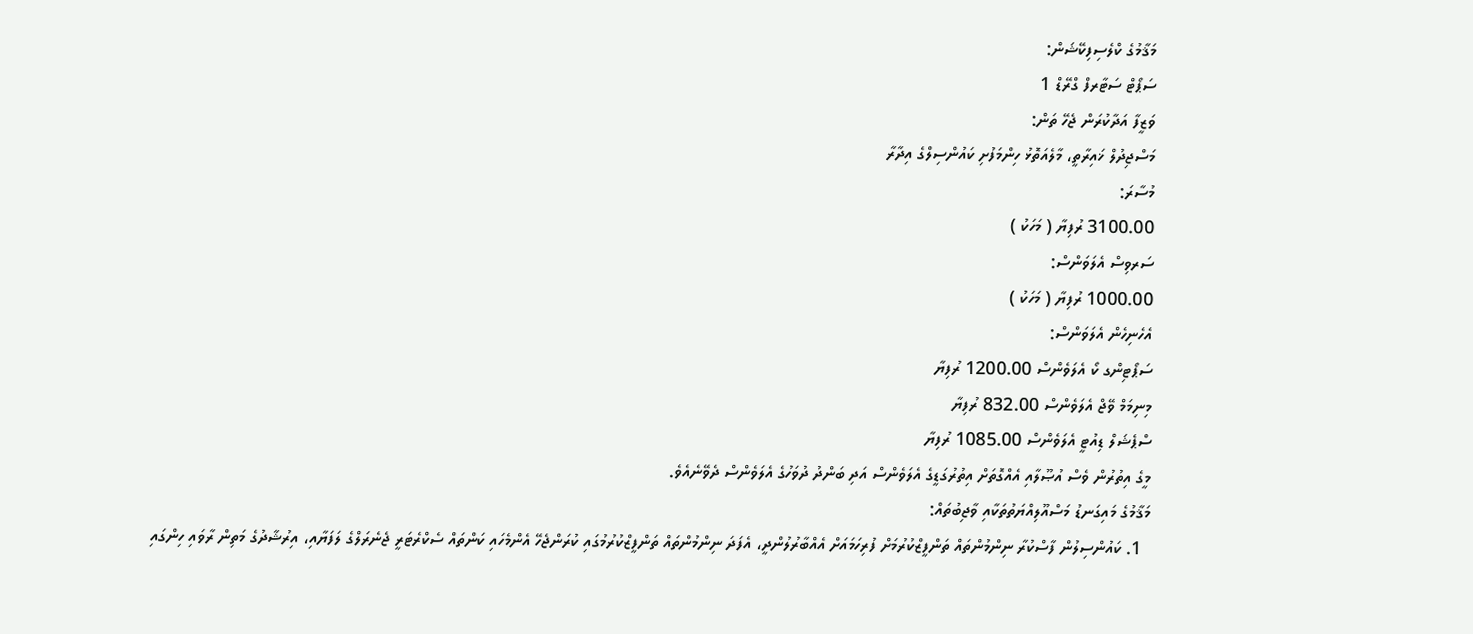މަޤާމުގެ ކްލެސިފިކޭޝަން:
ސަޕޯޓް ސަޓާރފް ގްރޭޑް 1
ވަޒީފާ އަދާކުރަން ޖެހޭ ތަން:
މަސްޖިދުލް ޚައިރާތީ، މާލެއަތޮޅު ހިންމަފުށި ކައުންސިލްގެ އިދާރާ
މުސާރަ:
3100.00 ރުފިޔާ ( މަހަކު )
ސަރވިސް އެލަވަންސް:
1000.00 ރުފިޔާ ( މަހަކު )
އެހެނިހެން އެލަވަންސް:
ސަޕޯޓިންގ ކޯ އެލަވެންސް 1200.00 ރުފިޔާ
މިނިމަމް ވޭޖް އެލަވެންސް 832.00 ރުފިޔާ
ސްޕެޝަލް ޑިއުޓީ އެލަވެންސް 1085.00 ރުފިޔާ
މީގެ އިތުރުން ވެސް އުޞޫލާއި އެއްގޮތަށް އިތުރުގަޑީގެ އެލަވެންސް އަދި ބަންދު ދުވަހުގެ އެލަވެންސް ދެވޭނެއެވެ.
މަޤާމުގެ މައިގަނޑު މަސްއޫލިއްޔަތުތަކާއި ވާޖިބުތައް:
  1. ކައުންސިލުން ފާސްކުރާ ނިންމުންތައް ތަންފީޒްކުރުމަށް ފުރިހަމައަށް އެއްބާރުލުންދީ، އެފަދަ ނިންމުންތައް ތަންފީޒްކުރުމުގައި ކުރަންޖެހޭ އެންމެހައި ކަންތައް ސެކްރެޓަރީ ޖެނެރަލްގެ ލަފަޔާއި، އިރުޝާދުގެ މަތިން ރާވައި ހިންގައި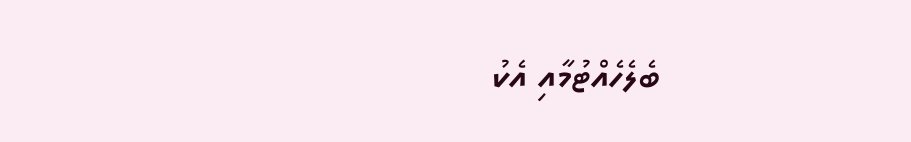ބެލެހެއްޓުމާއި އެކު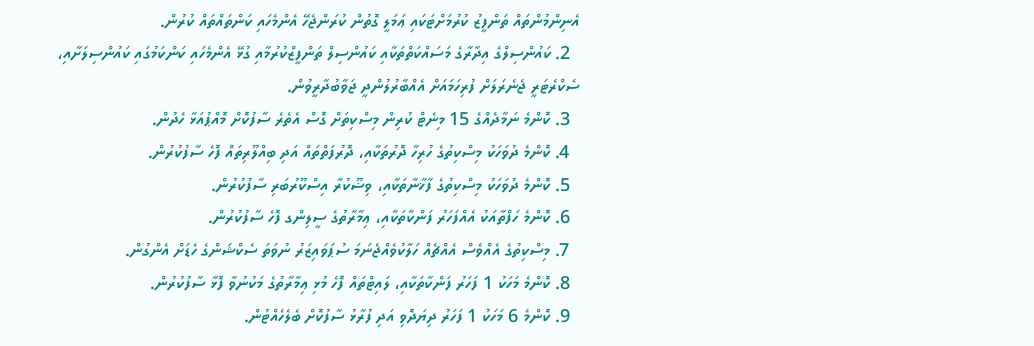އެނިންމުންތައް ތަންފީޒު ކުރުމަށްޓަކައި ޢަމަލީ ގޮތުން ކުރަންޖެހޭ އެންމެހައި ކަންތައްތައް ކުރުން.
  2. ކައުންސިލްގެ އިދާރާގެ މަސައްކަތްތަކާއި ކައުންސިލް ތަންފީޒްކުރުމާއި ގުޅޭ އެންމެހައި ކަންކަމުގައި ކައުންސިލަށާއި، ސެކްރެޓަރީ ޖެނެރަލަށް ފުރިހަމައަށް އެއްބާރުލުންދީ ޖަވާބުދާރީވުން.
  3. ކޮންމެ ނަމާދެއްގެ 15 މިނެޓް ކުރިން މިސްކިތަށް ގޮސް އެތެރެ ސާފުކޮށް މޮއްޕުއަޅާ ހެދުން.
  4. ކޮންމެ ދުވަހަކު މިސްކިތުގެ ހުރިހާ ދޮރުތަކާއި، ދޮރުފަތްތައް އަދި ބިއްލޫރިތައް ފޮހެ ސާފުކުރުން.
  5. ކޮންމެ ދުވަހަކު މިސްކިތުގެ ފާޚާނާތަކާއި، ވިޟޫކުރާ އިސްކޫރުބަރި ސާފުކުރުން.
  6. ކޮންމެ ހަފްތާއަކު އެއްފަހަރު ފަންކާތަކާއި، ޢިމާރާތުގެ ސީލިންގ ފޮހެ ސާފުކުރުން.
  7. މިސްކިތުގެ އެއްވެސް އެއްޗެއް ހަލާކުވެއްޖެނަމަ ސުޕަވައިޒަރު ނުވަތަ ސެކްޝަންގެ ހެޑަށް އެންގުން.
  8. ކޮންމެ މަހަކު 1 ފަހަރު ފަންކާތަކާއި، ލައިޓްތައް ފޮހެ މުޅި ޢިމާރާތުގެ މަކުނުވާ ފޮޅާ ސާފުކުރުން.
  9. ކޮންމެ 6 މަހަކު 1 ފަހަރު ދިޔަދޮވި އަދި ފުރާޅު ސާފުކޮށް ބެލެހެއްޓުން.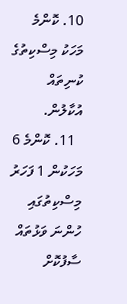10. ކޮންމެ މަހަކު މިސްކިތުގެ ކުނިތައް އުކާލުން.
  11. ކޮންމެ 6 މަހަކުން 1 ފަހަރު މިސްކިތުގައި ހުންނަ ވަޅުތައް ސާފުކޮށް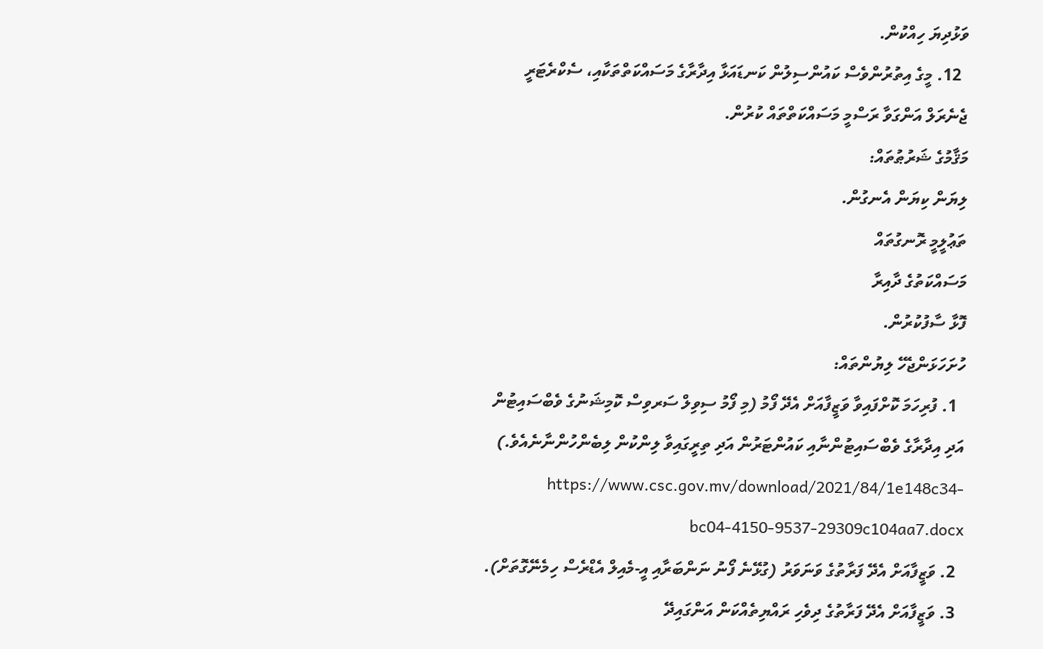ވަޅުދިޔަ ހިއްކުން.
  12. މީގެ އިތުރުންވެސް ކައުންސިލުން ކަނޑައަޅާ އިދާރާގެ މަސައްކަތްތަކާއި، ސެކްރެޓަރީ ޖެނެރަލް އަންގަވާ ރަސްމީ މަސައްކަތްތައް ކުރުން.
މަޤާމުގެ ޝަރުޠުތައް:
ލިޔަން ކިޔަން އެނގުން.
ތަޢުލީމީ ރޮނގުތައް
މަސައްކަތުގެ ދާއިރާ
ފޮޅާ ސާފުކުރުން.
ހުށަހަޅަންޖެހޭ ލިޔުންތައް:
  1. ފުރިހަމަ ކޮށްފައިވާ ވަޒީފާއަށް އެދޭ ފޯމު (މި ފޯމު ސިވިލް ސަރވިސް ކޮމިޝަނުގެ ވެބްސައިޓުން އަދި އިދާރާގެ ވެބްސައިޓުންނާއި ކައުންޓަރުން އަދި ތިރީގައިވާ ލިންކުން ލިބެންހުންނާނެއެވެ.)  https://www.csc.gov.mv/download/2021/84/1e148c34-bc04-4150-9537-29309c104aa7.docx
  2. ވަޒީފާއަށް އެދޭ ފަރާތުގެ ވަނަވަރު (ގުޅޭނެ ފޯނު ނަންބަރާއި އީ-މެއިލް އެޑްރެސް ހިމެނޭގޮތަށް).
  3. ވަޒީފާއަށް އެދޭ ފަރާތުގެ ދިވެހި ރައްޔިތެއްކަން އަންގައިދޭ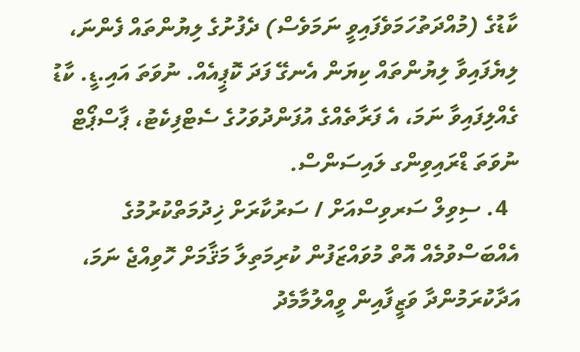ކާޑުގެ (މުއްދަތުހަމަވެފައިވީ ނަމަވެސް) ދެފުށުގެ ލިޔުންތައް ފެންނަ، ލިޔެފައިވާ ލިޔުންތައް ކިޔަން އެނގޭ ފަދަ ކޮޕީއެއް. ނުވަތަ އައި.ޑީ. ކާޑު ގެއްލިފައިވާ ނަމަ، އެ ފަރާތެއްގެ އުފަންދުވަހުގެ ސެޓްފިކެޓު، ޕާސްޕޯޓް ނުވަތަ ޑްރައިވިންގ ލައިސަންސް.
  4. ސިވިލް ސަރވިސްއަށް / ސަރުކާރަށް ޚިދުމަތްކުރުމުގެ އެއްބަސްވުމެއް އޮތް މުވައްޒަފުން ކުރިމަތިލާ މަޤާމަށް ހޮވިއްޖެ ނަމަ، އަދާކުރަމުންދާ ވަޒީފާއިން ވީއްލުމާމެދު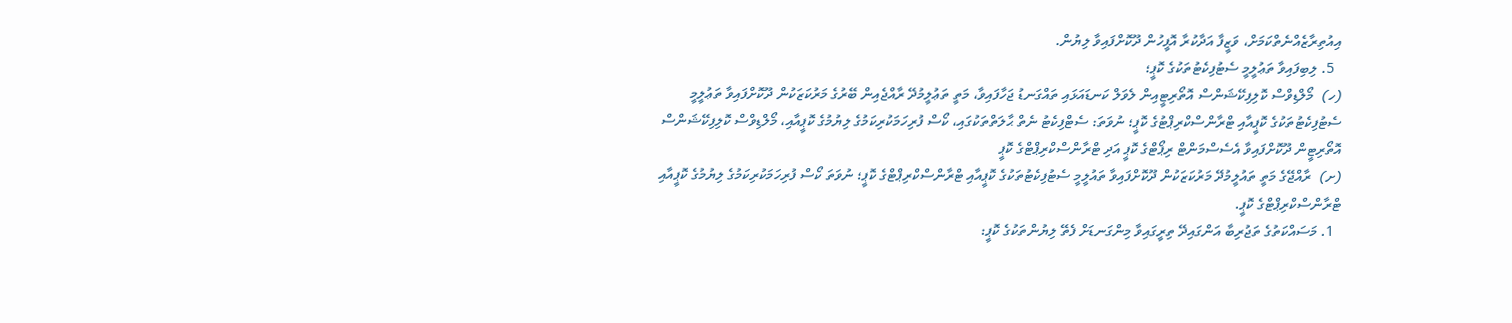އިއުތިރާޒެއްނެތްކަމަށް، ވަޒީފާ އަދާކުރާ އޮފީހުން ދޫކޮށްފައިވާ ލިޔުން.
  5. ލިބިފައިވާ ތަޢުލީމީ ސެޓުފިކެޓުތަކުގެ ކޮޕީ؛
(ހ)  މޯލްޑިވްސް ކޮލިފިކޭޝަންސް އޮތޯރިޓީއިން ލެވަލް ކަނޑައަޅައި ތައްގަނޑު ޖަހާފައިވާ، މަތީ ތަޢުލީމުދޭ ރާއްޖެއިން ބޭރުގެ މަރުކަޒަކުން ދޫކޮށްފައިވާ ތަޢުލީމީ ސެޓުފިކެޓުތަކުގެ ކޮޕީއާއި ޓްރާންސްކްރިޕްޓުގެ ކޮޕީ؛ ނުވަތަ: ސެޓްފިކެޓު ނެތް ޙާލަތްތަކުގައި، ކޯސް ފުރިހަމަކުރިކަމުގެ ލިޔުމުގެ ކޮޕީއާއި، މޯލްޑިވްސް ކޮލިފިކޭޝަންސް އޮތޯރިޓީން ދޫކޮށްފައިވާ އެސެސްމަންޓް ރިޕޯޓްގެ ކޮޕީ އަދި ޓްރާންސްކްރިޕްޓްގެ ކޮޕީ
(ށ)  ރާއްޖޭގެ މަތީ ތައުލީމުދޭ މަރުކަޒަކުން ދޫކޮށްފައިވާ ތައުލީމީ ސެޓުފިކެޓުތަކުގެ ކޮޕީއާއި ޓްރާންސްކްރިޕްޓްގެ ކޮޕީ؛ ނުވަތަ ކޯސް ފުރިހަމަކުރިކަމުގެ ލިޔުމުގެ ކޮޕީއާއި ޓްރާންސްކްރިޕްޓްގެ ކޮޕީ.
  1. މަސައްކަތުގެ ތަޖުރިބާ އަންގައިދޭ ތިރީގައިވާ މިންގަނޑަށް ފެތޭ ލިޔުންތަކުގެ ކޮޕީ: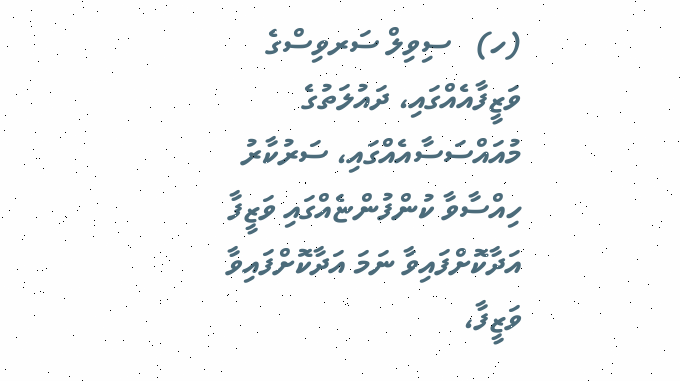(ހ)   ސިވިލް ސަރވިސްގެ ވަޒީފާއެއްގައި، ދައުލަތުގެ މުއައްސަސާއެއްގައި، ސަރުކާރު ހިއްސާވާ ކުންފުންޏެއްގައި ވަޒީފާ އަދާކޮށްފައިވާ ނަމަ އަދާކޮށްފައިވާ ވަޒީފާ،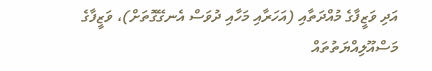އަދި ވަޒީފާގެ މުއްދަތާއި (އަހަރާއި މަހާއި ދުވަސް އެނގޭގޮތަށް)، ވަޒީފާގެ މަސްއޫލިއްޔަތުތައް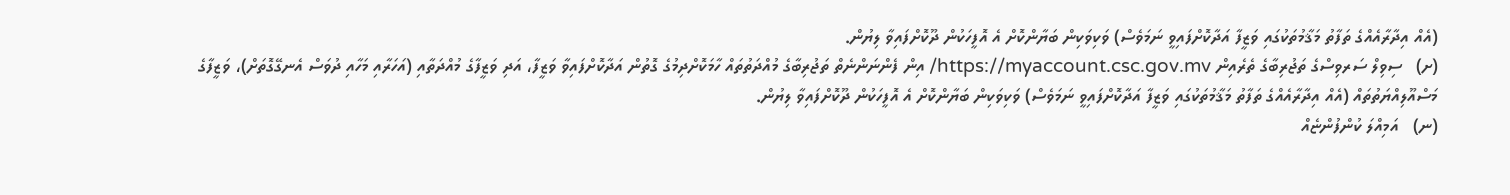(އެއް އިދާރާއެއްގެ ތަފާތު މަޤާމުތަކުގައި ވަޒީފާ އަދާކޮށްފައިވީ ނަމަވެސް) ވަކިވަކިން ބަޔާންކޮށް އެ އޮފީހަކުން ދޫކޮށްފައިވާ ލިޔުން.
(ށ)   ސިވިލް ސަރވިސްގެ ތަޖުރިބާގެ ތެރެއިން https://myaccount.csc.gov.mv/ އިން ފެންނަންނެތް ތަޖުރިބާގެ މުއްދަތުތައް ހާމަކޮށްދިމުގެ ގޮތުން އަދާކޮށްފައިވާ ވަޒީފާ، އަދި ވަޒީފާގެ މުއްދަތާއި (އަހަރާއި މަހާއި ދުވަސް އެނގޭގޮތަށް)، ވަޒީފާގެ މަސްއޫލިއްޔަތުތައް (އެއް އިދާރާއެއްގެ ތަފާތު މަޤާމުތަކުގައި ވަޒީފާ އަދާކޮށްފައިވީ ނަމަވެސް) ވަކިވަކިން ބަޔާންކޮށް އެ އޮފީހަކުން ދޫކޮށްފައިވާ ލިޔުން.
(ނ)   އަމިއްލަ ކުންފުންޏެއް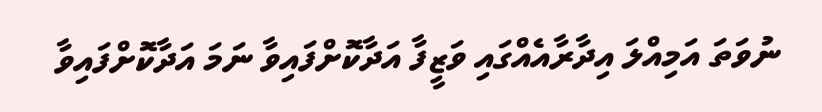ނުވަތަ އަމިއްލަ އިދާރާއެއްގައި ވަޒީފާ އަދާކޮށްފައިވާ ނަމަ އަދާކޮށްފައިވާ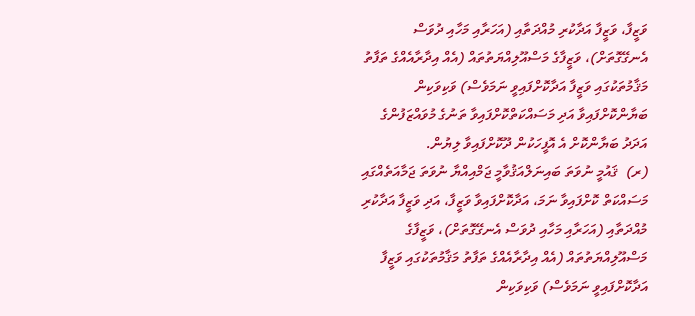ވަޒީފާ، ވަޒީފާ އަދާކުރި މުއްދަތާއި (އަހަރާއި މަހާއި ދުވަސް އެނގޭގޮތަށް)، ވަޒީފާގެ މަސްއޫލިއްޔަތުތައް (އެއް އިދާރާއެއްގެ ތަފާތު މަޤާމުތަކުގައި ވަޒީފާ އަދާކޮށްފައިވީ ނަމަވެސް) ވަކިވަކިން ބަޔާންކޮށްފައިވާ އަދި މަސައްކަތްކޮށްފައިވާ ތަނުގެ މުވައްޒަފުންގެ އަދަދު ބަޔާންކޮށް އެ އޮފީހަކުން ދޫކޮށްފައިވާ ލިޔުން.
(ރ)  ޤައުމީ ނުވަތަ ބައިނަލްއަޤުވާމީ ޖަމްއިއްޔާ ނުވަތަ ޖަމާއަތެއްގައި މަސައްކަތް ކޮށްފައިވާ ނަމަ، އަދާކޮށްފައިވާ ވަޒީފާ، އަދި ވަޒީފާ އަދާކުރި މުއްދަތާއި (އަހަރާއި މަހާއި ދުވަސް އެނގޭގޮތަށް)، ވަޒީފާގެ މަސްއޫލިއްޔަތުތައް (އެއް އިދާރާއެއްގެ ތަފާތު މަޤާމުތަކުގައި ވަޒީފާ އަދާކޮށްފައިވީ ނަމަވެސް) ވަކިވަކިން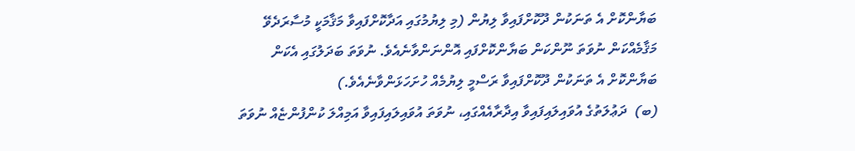ބަޔާންކޮށް އެ ތަނަކުން ދޫކޮށްފައިވާ ލިޔުން (މި ލިޔުމުގައި އަދާކޮށްފައިވާ މަޤާމަކީ މުސާރަދެވޭ މަޤާމެއްކަން ނުވަތަ ނޫންކަން ބަޔާންކޮށްފައި އޮންނަންވާނެއެވެ. ނުވަތަ ބަދަލުގައި އެކަން ބަޔާންކޮށް އެ ތަނަކުން ދޫކޮށްފައިވާ ރަސްމީ ލިޔުމެއް ހުށަހަޅަންވާނެއެވެ.)
(ބ)  ދަޢުލަތުގެ އުވައިލައިފައިވާ އިދާރާއެއްގައި، ނުވަތަ އުވައިލައިފައިވާ އަމިއްލަ ކުންފުންޏެއް ނުވަތަ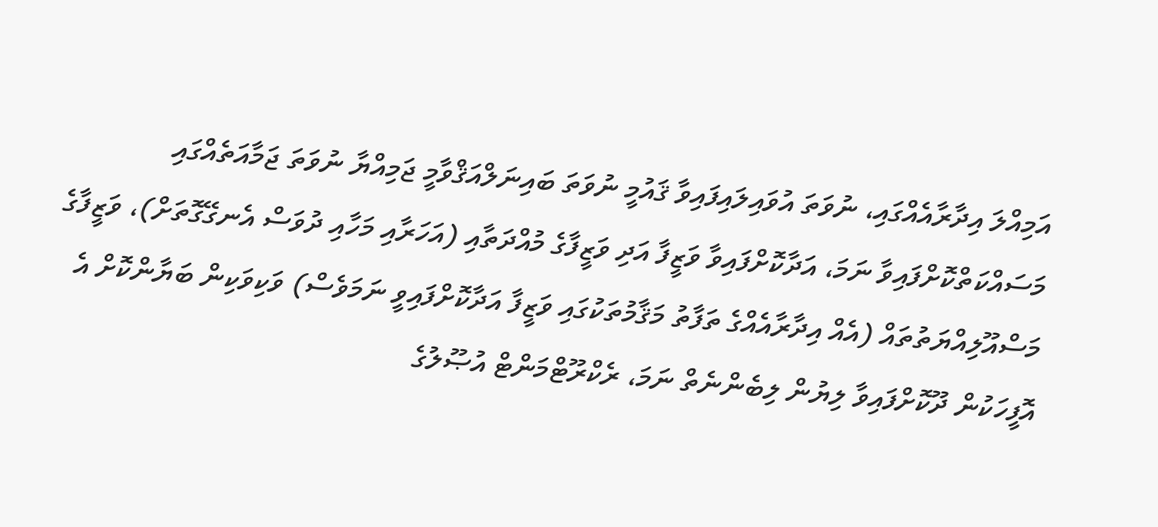އަމިއްލަ އިދާރާއެއްގައި، ނުވަތަ އުވައިލައިފައިވާ ޤައުމީ ނުވަތަ ބައިނަލްއަޤްވާމީ ޖަމިއްޔާ ނުވަތަ ޖަމާއަތެއްގައި މަސައްކަތްކޮށްފައިވާ ނަމަ، އަދާކޮށްފައިވާ ވަޒީފާ އަދި ވަޒީފާގެ މުއްދަތާއި (އަހަރާއި މަހާއި ދުވަސް އެނގޭގޮތަށް)، ވަޒީފާގެ މަސްއޫލިއްޔަތުތައް (އެއް އިދާރާއެއްގެ ތަފާތު މަޤާމުތަކުގައި ވަޒީފާ އަދާކޮށްފައިވީ ނަމަވެސް) ވަކިވަކިން ބަޔާންކޮށް އެ އޮފީހަކުން ދޫކޮށްފައިވާ ލިޔުން ލިބެންނެތް ނަމަ، ރެކްރޫޓްމަންޓް އުޞޫލުގެ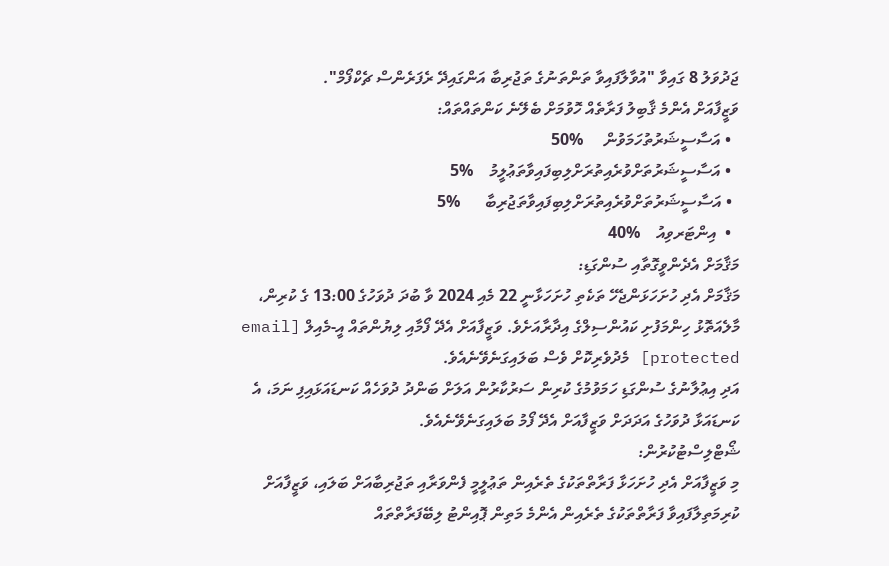ޖަދުވަލު 8 ގައިވާ "އުވާލާފައިވާ ތަންތަނުގެ ތަޖުރިބާ އަންގައިދޭ ރެފަރެންސް ޗެކްފޯމް".
ވަޒީފާއަށް އެންމެ ޤާބިލު ފަރާތެއް ހޮވުމަށް ބެލޭނެ ކަންތައްތައް:
  • އަސާސީޝަރުތުހަމަވުން     %50
  • އަސާސީޝަރުތަށްވުރެއިތުރަށްލިބިފައިވާތަޢުލީމު    %5
  • އަސާސީޝަރުތަށްވުރެއިތުރަށްލިބިފައިވާތަޖުރިބާ      %5
  •  އިންޓަރވިއު    %40
މަޤާމަށް އެދެންވީގޮތާއި ސުންގަޑި:
މަޤާމަށް އެދި ހުށަހަޅަންޖެހޭ ތަކެތި ހުށަހަޅާނީ 22 މެއި 2024 ވާ ބުދަ ދުވަހުގެ 13:00 ގެ ކުރިން، މާލެއަތޮޅު ހިންމަފުށި ކައުންސިލްގެ އިދާރާއަށެވެ. ވަޒީފާއަށް އެދޭ ފޯމާއި ލިޔުންތައް އީ-މެއިލް [email protected] މެދުވެރިކޮށް ވެސް ބަލައިގަނެވޭނެއެވެ.
އަދި އިޢުލާނުގެ ސުންގަޑި ހަމަވުމުގެ ކުރިން ސަރުކާރުން އަލަށް ބަންދު ދުވަހެއް ކަނޑައަޅައިފި ނަމަ، އެ ކަނޑައަޅާ ދުވަހުގެ އަދަދަށް ވަޒީފާއަށް އެދޭ ފޯމު ބަލައިގަނެވޭނެއެވެ.
ޝޯޓްލިސްޓުކުރުން:
މި ވަޒީފާއަށް އެދި ހުށަހަޅާ ފަރާތްތަކުގެ ތެރެއިން ތަޢުލީމީ ފެންވަރާއި ތަޖުރިބާއަށް ބަލައި، ވަޒީފާއަށް ކުރިމަތިލާފައިވާ ފަރާތްތަކުގެ ތެރެއިން އެންމެ މަތިން ޕޮއިންޓު ލިބޭފަރާތްތައް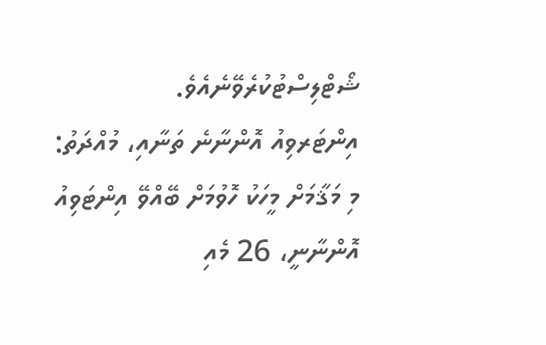ޝޯޓްލިސްޓުކުރެވޭނެއެވެ.
އިންޓަރވިއު އޮންނާނެ ތަނާއި، މުއްދަތު:
މި މަޤާމަށް މީހަކު ހޮވުމަށް ބޭއްވޭ އިންޓަވިއު އޮންނާނީ، 26 މެއި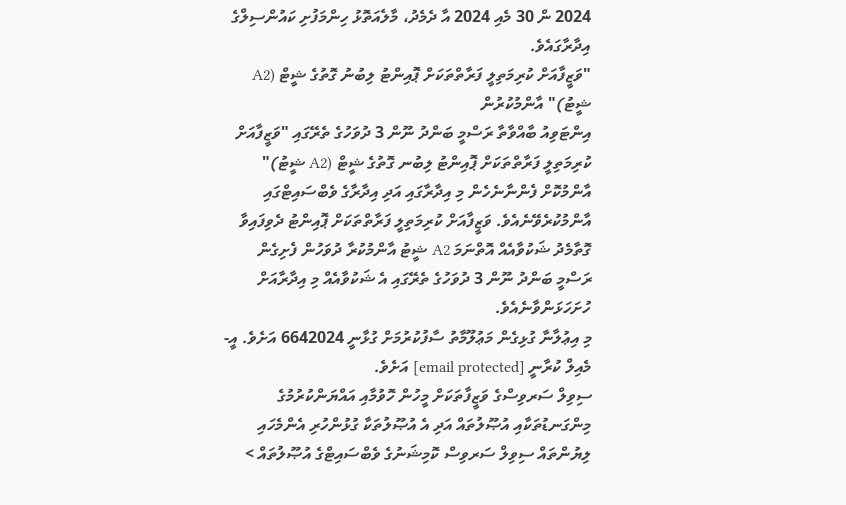2024 ން 30 މެއި 2024 އާ ދެމެދު، މާލެއަތޮޅު ހިންމަފުށި ކައުންސިލްގެ އިދާރާގައެވެ.
"ވަޒީފާއަށް ކުރިމަތިލީ ފަރާތްތަކަށް ޕޮއިންޓު ލިބުނު ގޮތުގެ ޝީޓް (A2 ޝީޓު)" އާންމުކުރުން
އިންޓަވިއު ބާއްވާތާ ރަސްމީ ބަންދު ނޫން 3 ދުވަހުގެ ތެރޭގައި "ވަޒީފާއަށް ކުރިމަތިލީ ފަރާތްތަކަށް ޕޮއިންޓު ލިބުނ ގޮތުގެ ޝީޓް (A2 ޝީޓު)" އާންމުކޮށް ފެންނާނެހެން މި އިދާރާގައި އަދި އިދާރާގެ ވެބްސައިޓްގައި އާންމުކުރެވޭނެއެވެ. ވަޒީފާއަށް ކުރިމަތިލީ ފަރާތްތަކަށް ޕޮއިންޓު ދެވިފައިވާ ގޮތާމެދު ޝަކުވާއެއް އޮތްނަމަ A2 ޝީޓު އާންމުކުރާ ދުވަހުން ފެށިގެން ރަސްމީ ބަންދު ނޫން 3 ދުވަހުގެ ތެރޭގައި އެ ޝަކުވާއެއް މި އިދާރާއަށް ހުށަހަޅަންވާނެއެވެ.
މި އިޢުލާނާ ގުޅިގެން މަޢުލޫމާތު ސާފުކުރުމަށް ގުޅާނީ 6642024 އަށެވެ. އީ-މެއިލް ކުރާނީ [email protected] އަށެވެ.
ސިވިލް ސަރވިސްގެ ވަޒީފާތަކަށް މީހުން ހޮވުމާއި އައްޔަންކުރުމުގެ މިންގަނޑުތަކާއި އުޞޫލުތައް އަދި އެ އުޞޫލުތަކާ ގުޅުންހުރި އެންމެހައި ލިޔުންތައް ސިވިލް ސަރވިސް ކޮމިޝަނުގެ ވެބްސައިޓްގެ އުޞޫލުތައް >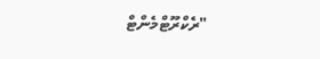"ރެކްރޫޓްމެންޓް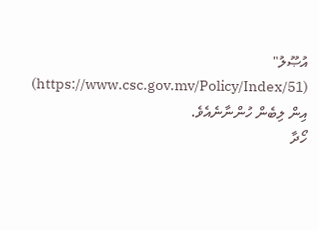އުޞޫލު" (https://www.csc.gov.mv/Policy/Index/51) އިން ލިބެން ހުންނާނެއެވެ.
ހޯދާ